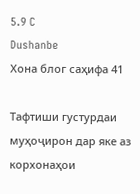5.9 C
Dushanbe
Хона блог саҳифа 41

Тафтиши густурдаи муҳоҷирон дар яке аз корхонаҳои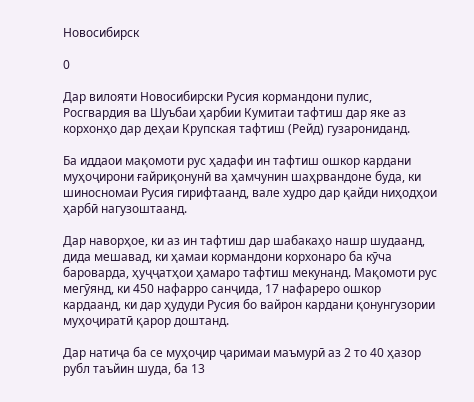Новосибирск

0

Дар вилояти Новосибирски Русия кормандони пулис, Росгвардия ва Шуъбаи ҳарбии Кумитаи тафтиш дар яке аз корхонҳо дар деҳаи Крупская тафтиш (Рейд) гузарониданд.

Ба иддаои мақомоти рус ҳадафи ин тафтиш ошкор кардани муҳоҷирони ғайриқонунӣ ва ҳамчунин шаҳрвандоне буда, ки шиносномаи Русия гирифтаанд, вале худро дар қайди ниҳодҳои ҳарбӣ нагузоштаанд.

Дар наворҳое, ки аз ин тафтиш дар шабакаҳо нашр шудаанд, дида мешавад, ки ҳамаи кормандони корхонаро ба кӯча бароварда, ҳуҷҷатҳои ҳамаро тафтиш мекунанд. Мақомоти рус мегӯянд, ки 450 нафарро санҷида, 17 нафареро ошкор кардаанд, ки дар ҳудуди Русия бо вайрон кардани қонунгузории муҳоҷиратӣ қарор доштанд.

Дар натиҷа ба се муҳоҷир ҷаримаи маъмурӣ аз 2 то 40 ҳазор рубл таъйин шуда, ба 13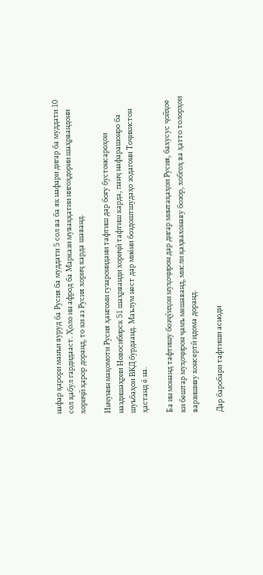нафар қарори манъи вуруд ба Русия ба муддати 5 сол ва ба як нафари дигар ба муддати 10 сол қабул гардидааст. Ҳоло ин афрод ба Маркази муваққатии нигоҳдории шаҳрвандони хориҷӣ қарор доранд, то ки аз Русия хориҷ карда шаванд.

Инчунин мақомоти Русия ҳангоми гузаронидани тафтиш дар боғу бустонсароҳои наздишаҳрии Новосибирск 51 шаҳрванди хориҷӣ тафтиш карда, панҷ нафарашонро ба шуъбаҳои ВКД бурдаанд. Маълум нест дар миёни боздоштшудаҳо зодагони Тоҷикистон ҳастанд ё на.

Ба ин монанд тафтишу бозҷӯиҳои муҳоҷирон дар дигар минтақаҳои Русия, бахусус ҷойҳое ки бештар муҳоҷирон ҷамъ мешаванд, мисли қаҳвахонаву бозор, хобгоҳ ва ҳатто толорҳои варзишиву консертӣ идома доранд.

Дар баробари тафтиши асноди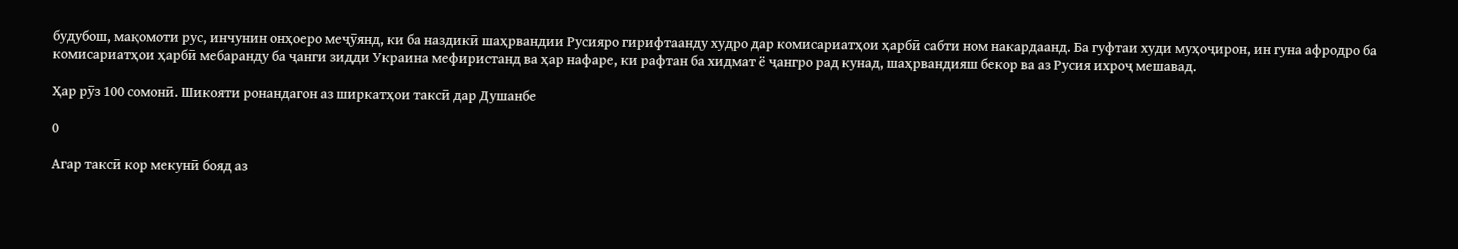будубош, мақомоти рус, инчунин онҳоеро меҷӯянд, ки ба наздикӣ шаҳрвандии Русияро гирифтаанду худро дар комисариатҳои ҳарбӣ сабти ном накардаанд. Ба гуфтаи худи муҳоҷирон, ин гуна афродро ба комисариатҳои ҳарбӣ мебаранду ба ҷанги зидди Украина мефиристанд ва ҳар нафаре, ки рафтан ба хидмат ё ҷангро рад кунад, шаҳрвандияш бекор ва аз Русия ихроҷ мешавад.

Ҳар рӯз 100 сомонӣ. Шикояти ронандагон аз ширкатҳои таксӣ дар Душанбе

0

Агар таксӣ кор мекунӣ бояд аз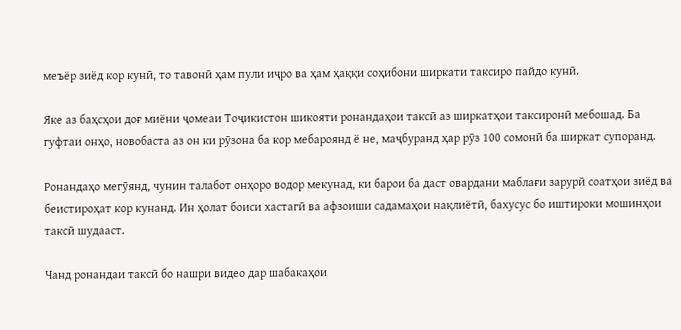меъёр зиёд кор кунӣ, то тавонӣ ҳам пули иҷро ва ҳам ҳаққи соҳибони ширкати таксиро пайдо кунӣ.

Яке аз баҳсҳои доғ миёни ҷомеаи Тоҷикистон шикояти ронандаҳои таксӣ аз ширкатҳои таксиронӣ мебошад. Ба гуфтаи онҳо, новобаста аз он ки рӯзона ба кор мебароянд ё не, маҷбуранд ҳар рӯз 100 сомонӣ ба ширкат супоранд.

Ронандаҳо мегӯянд, чунин талабот онҳоро водор мекунад, ки барои ба даст овардани маблағи зарурӣ соатҳои зиёд ва беистироҳат кор кунанд. Ин ҳолат боиси хастагӣ ва афзоиши садамаҳои нақлиётӣ, бахусус бо иштироки мошинҳои таксӣ шудааст.

Чанд ронандаи таксӣ бо нашри видео дар шабакаҳои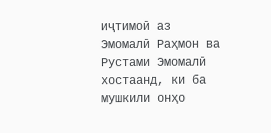иҷтимоӣ аз Эмомалӣ Раҳмон ва Рустами Эмомалӣ хостаанд, ки ба мушкили онҳо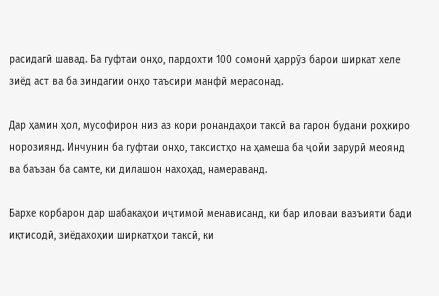расидагӣ шавад. Ба гуфтаи онҳо, пардохти 100 сомонӣ ҳаррӯз барои ширкат хеле зиёд аст ва ба зиндагии онҳо таъсири манфӣ мерасонад.

Дар ҳамин ҳол, мусофирон низ аз кори ронандаҳои таксӣ ва гарон будани роҳкиро норозиянд. Инчунин ба гуфтаи онҳо, таксистҳо на ҳамеша ба ҷойи зарурӣ меоянд ва баъзан ба самте, ки дилашон нахоҳад, намераванд.

Бархе корбарон дар шабакаҳои иҷтимоӣ менависанд, ки бар иловаи вазъияти бади иқтисодӣ, зиёдахоҳии ширкатҳои таксӣ, ки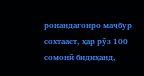ронандагонро маҷбур сохтааст, ҳар рӯз 100 сомонӣ бидиҳанд,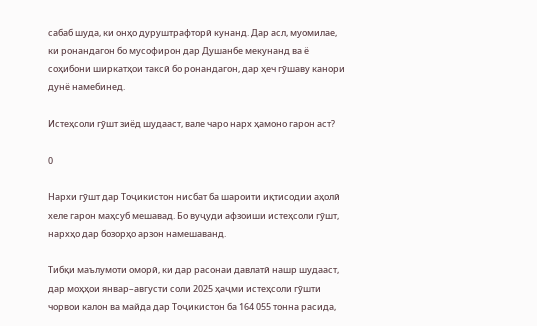сабаб шуда, ки онҳо дуруштрафторӣ кунанд. Дар асл, муомилае, ки ронандагон бо мусофирон дар Душанбе мекунанд ва ё соҳибони ширкатҳои таксӣ бо ронандагон, дар ҳеч гӯшаву канори дунё намебинед.

Истеҳсоли гӯшт зиёд шудааст, вале чаро нарх ҳамоно гарон аст?

0

Нархи гӯшт дар Тоҷикистон нисбат ба шароити иқтисодии аҳолӣ хеле гарон маҳсуб мешавад. Бо вуҷуди афзоиши истеҳсоли гӯшт, нархҳо дар бозорҳо арзон намешаванд.

Тибқи маълумоти оморӣ, ки дар расонаи давлатӣ нашр шудааст, дар моҳҳои январ–августи соли 2025 ҳаҷми истеҳсоли гӯшти чорвои калон ва майда дар Тоҷикистон ба 164 055 тонна расида,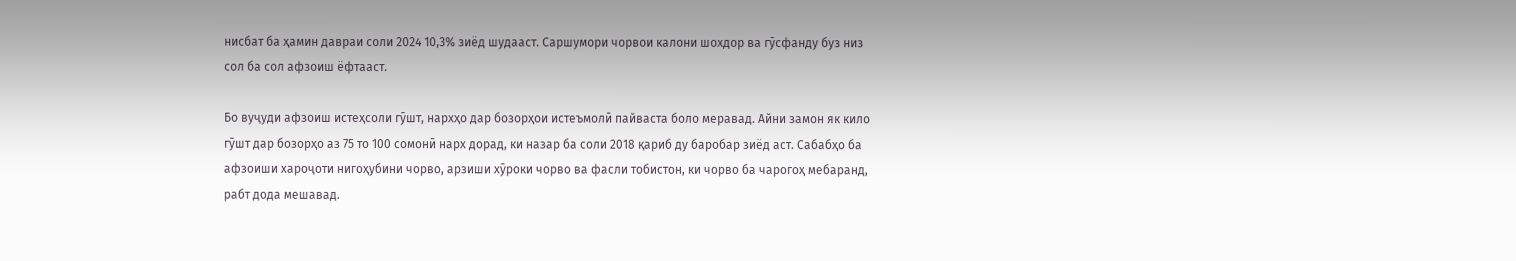нисбат ба ҳамин давраи соли 2024 10,3% зиёд шудааст. Саршумори чорвои калони шохдор ва гӯсфанду буз низ сол ба сол афзоиш ёфтааст.

Бо вуҷуди афзоиш истеҳсоли гӯшт, нархҳо дар бозорҳои истеъмолӣ пайваста боло меравад. Айни замон як кило гӯшт дар бозорҳо аз 75 то 100 сомонӣ нарх дорад, ки назар ба соли 2018 қариб ду баробар зиёд аст. Сабабҳо ба афзоиши хароҷоти нигоҳубини чорво, арзиши хӯроки чорво ва фасли тобистон, ки чорво ба чарогоҳ мебаранд, рабт дода мешавад.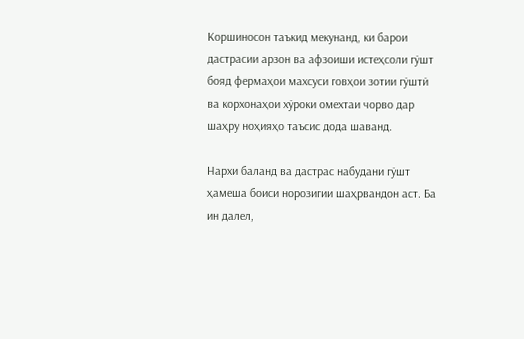Коршиносон таъкид мекунанд, ки барои дастрасии арзон ва афзоиши истеҳсоли гӯшт бояд фермаҳои махсуси говҳои зотии гӯштӣ ва корхонаҳои хӯроки омехтаи чорво дар шаҳру ноҳияҳо таъсис дода шаванд.

Нархи баланд ва дастрас набудани гӯшт ҳамеша боиси норозигии шаҳрвандон аст. Ба ин далел,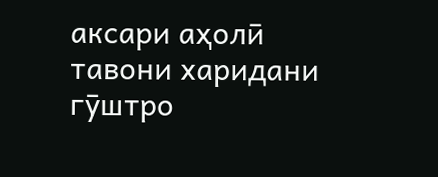аксари аҳолӣ тавони харидани гӯштро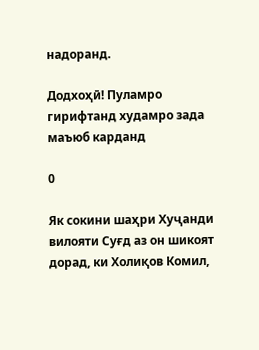надоранд.

Додхоҳӣ! Пуламро гирифтанд худамро зада маъюб карданд

0

Як сокини шаҳри Хуҷанди вилояти Суғд аз он шикоят дорад, ки Холиқов Комил,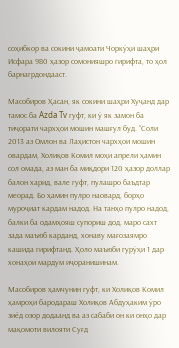соҳибкор ва сокини ҷамоати Чоркӯҳи шаҳри Исфара 980 ҳазор сомонияшро гирифта, то ҳол барнагрдондааст.

Масобиров Ҳасан, як сокини шаҳри Хуҷанд дар тамос ба Azda Tv гуфт, ки ӯ як замон ба тиҷорати чархҳои мошин машғул буд. “Соли 2013 аз Омлон ва Лаҳистон чархҳои мошин овардам, Холиқов Комил моҳи апрели ҳамин сол омада, аз ман ба миқдори 120 ҳазор доллар балон харид, вале гуфт, пулашро баъдтар меорад. Бо ҳамин пулро наовард, борҳо муроҷиат кардам надод. На танҳо пулро надод, балки ба одамҳояш супориш дод, маро сахт зада маъюб карданд, хонаву мағозаямро кашида гирифтанд. Ҳоло маъюби гурӯҳи 1 дар хонаҳои мардум иҷоранишинам.

Масобиров ҳамчунин гуфт, ки Холиқов Комил ҳамроҳи бародараш Холиқов Абдуҳаким ӯро зиёд озор додаанд ва аз сабаби он ки онҳо дар мақомоти вилояти Суғд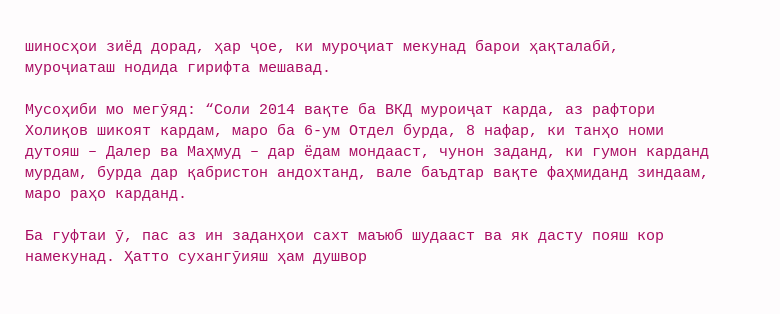шиносҳои зиёд дорад, ҳар ҷое, ки муроҷиат мекунад барои ҳақталабӣ, муроҷиаташ нодида гирифта мешавад.

Мусоҳиби мо мегӯяд: “Соли 2014 вақте ба ВКД муроиҷат карда, аз рафтори Холиқов шикоят кардам, маро ба 6-ум Отдел бурда, 8 нафар, ки танҳо номи дутояш – Далер ва Маҳмуд – дар ёдам мондааст, чунон заданд, ки гумон карданд мурдам, бурда дар қабристон андохтанд, вале баъдтар вақте фаҳмиданд зиндаам, маро раҳо карданд.

Ба гуфтаи ӯ, пас аз ин заданҳои сахт маъюб шудааст ва як дасту пояш кор намекунад. Ҳатто сухангӯияш ҳам душвор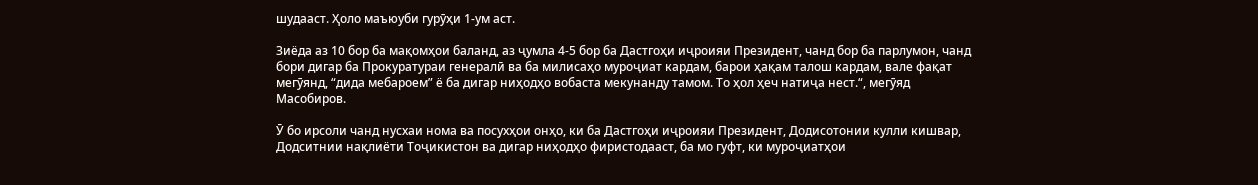шудааст. Ҳоло маъюуби гурӯҳи 1-ум аст.

Зиёда аз 10 бор ба мақомҳои баланд, аз ҷумла 4-5 бор ба Дастгоҳи иҷроияи Президент, чанд бор ба парлумон, чанд бори дигар ба Прокуратураи генералӣ ва ба милисаҳо муроҷиат кардам, барои ҳақам талош кардам, вале фақат мегӯянд, “дида мебароем” ё ба дигар ниҳодҳо вобаста мекунанду тамом. То ҳол ҳеч натиҷа нест.“, мегӯяд Масобиров.

Ӯ бо ирсоли чанд нусхаи нома ва посухҳои онҳо, ки ба Дастгоҳи иҷроияи Президент, Додисотонии кулли кишвар, Додситнии нақлиёти Тоҷикистон ва дигар ниҳодҳо фиристодааст, ба мо гуфт, ки муроҷиатҳои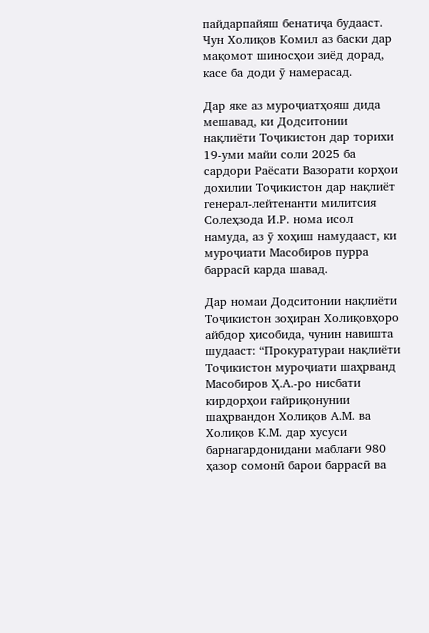пайдарпайяш бенатиҷа будааст. Чун Холиқов Комил аз баски дар мақомот шиносҳои зиёд дорад, касе ба доди ӯ намерасад.

Дар яке аз муроҷиатҳояш дида мешавад, ки Додситонии нақлиёти Тоҷикистон дар торихи 19-уми майи соли 2025 ба сардори Раёсати Вазорати корҳои дохилии Тоҷикистон дар нақлиёт генерал-лейтенанти милитсия Солеҳзода И.Р. нома исол намуда, аз ӯ хоҳиш намудааст, ки муроҷиати Масобиров пурра баррасӣ карда шавад.

Дар номаи Додситонии нақлиёти Тоҷикистон зоҳиран Холиқовҳоро айбдор ҳисобида, чунин навишта шудааст: “Прокуратураи нақлиёти Тоҷикистон муроҷиати шаҳрванд Масобиров Ҳ.А.-ро нисбати кирдорҳои ғайриқонунии шаҳрвандон Холиқов А.М. ва Холиқов К.М. дар хусуси барнагардонидани маблағи 980 ҳазор сомонӣ барои баррасӣ ва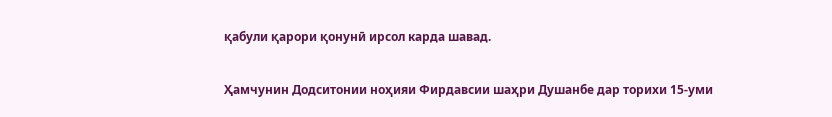қабули қарори қонунӣ ирсол карда шавад.

Ҳамчунин Додситонии ноҳияи Фирдавсии шаҳри Душанбе дар торихи 15-уми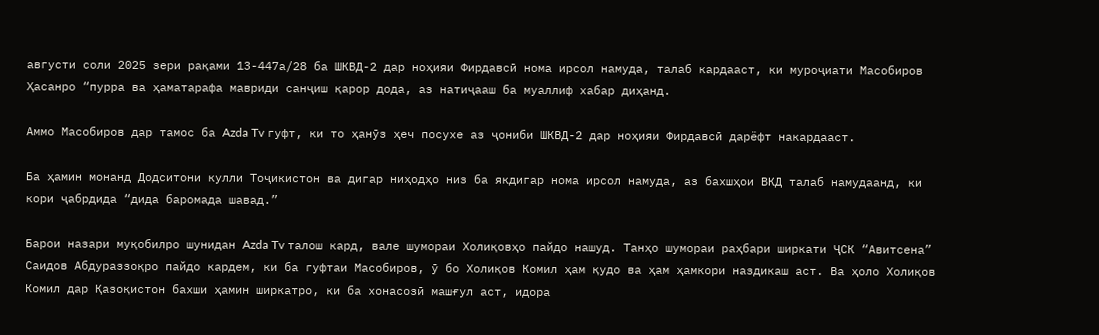августи соли 2025 зери рақами 13-447а/28 ба ШКВД-2 дар ноҳияи Фирдавсӣ нома ирсол намуда, талаб кардааст, ки муроҷиати Масобиров Ҳасанро “пурра ва ҳаматарафа мавриди санҷиш қарор дода, аз натиҷааш ба муаллиф хабар диҳанд.

Аммо Масобиров дар тамос ба Azda Tv гуфт, ки то ҳанӯз ҳеч посухе аз ҷониби ШКВД-2 дар ноҳияи Фирдавсӣ дарёфт накардааст.

Ба ҳамин монанд Додситони кулли Тоҷикистон ва дигар ниҳодҳо низ ба якдигар нома ирсол намуда, аз бахшҳои ВКД талаб намудаанд, ки кори ҷабрдида “дида баромада шавад.”

Барои назари муқобилро шунидан Azda Tv талош кард, вале шумораи Холиқовҳо пайдо нашуд. Танҳо шумораи раҳбари ширкати ҶСК “Авитсена” Саидов Абдураззоқро пайдо кардем, ки ба гуфтаи Масобиров, ӯ бо Холиқов Комил ҳам қудо ва ҳам ҳамкори наздикаш аст. Ва ҳоло Холиқов Комил дар Қазоқистон бахши ҳамин ширкатро, ки ба хонасозӣ машғул аст, идора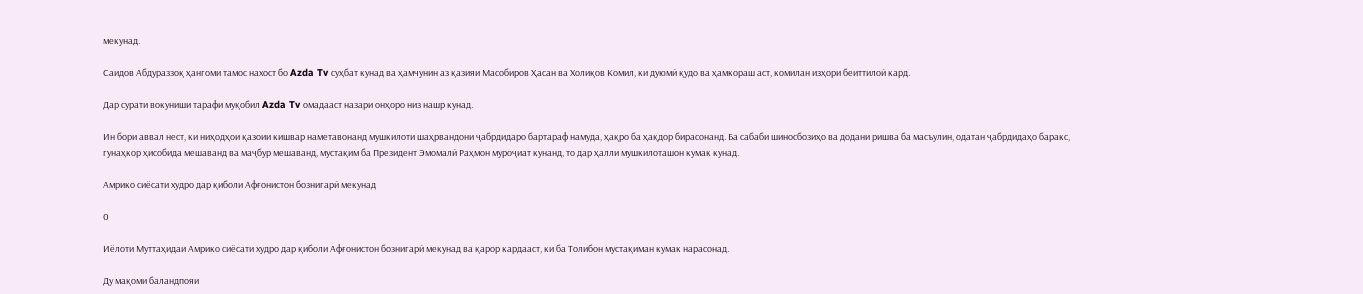мекунад.

Саидов Абдураззоқ ҳангоми тамос нахост бо Azda Tv суҳбат кунад ва ҳамчунин аз қазияи Масобиров Ҳасан ва Холиқов Комил, ки дуюмӣ қудо ва ҳамкораш аст, комилан изҳори беиттилоӣ кард.

Дар сурати вокуниши тарафи муқобил Azda Tv омадааст назари онҳоро низ нашр кунад.

Ин бори аввал нест, ки ниҳодҳои қазоии кишвар наметавонанд мушкилоти шаҳрвандони ҷабрдидаро бартараф намуда, ҳақро ба ҳақдор бирасонанд. Ба сабаби шиносбозиҳо ва додани ришва ба масъулин, одатан ҷабрдидаҳо баракс, гунаҳкор ҳисобида мешаванд ва маҷбур мешаванд, мустақим ба Президент Эмомалӣ Раҳмон муроҷиат кунанд, то дар ҳалли мушкилоташон кумак кунад.

Амрико сиёсати худро дар қиболи Афғонистон бознигарӣ мекунад

0

Иёлоти Муттаҳидаи Амрико сиёсати худро дар қиболи Афғонистон бознигарӣ мекунад ва қарор кардааст, ки ба Толибон мустақиман кумак нарасонад.

Ду мақоми баландпояи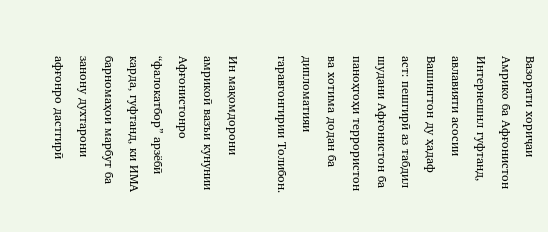Вазорати хориҷаи Амрико ба Афғонистон Интернешнл гуфтанд, авлавияти асосии Вашингтон ду ҳадаф аст: пешгирӣ аз табдил шудани Афғонистон ба паноҳгоҳи террористон ва хотима додан ба дипломатияи гаравгонгирии Толибон.

Ин мақомдорони амрикоӣ вазъи кунунии Афғонистонро “фалокатбор” арзёбӣ карда, гуфтанд, ки ИМА барномаҳои марбут ба занону духтарони афғонро дастгирӣ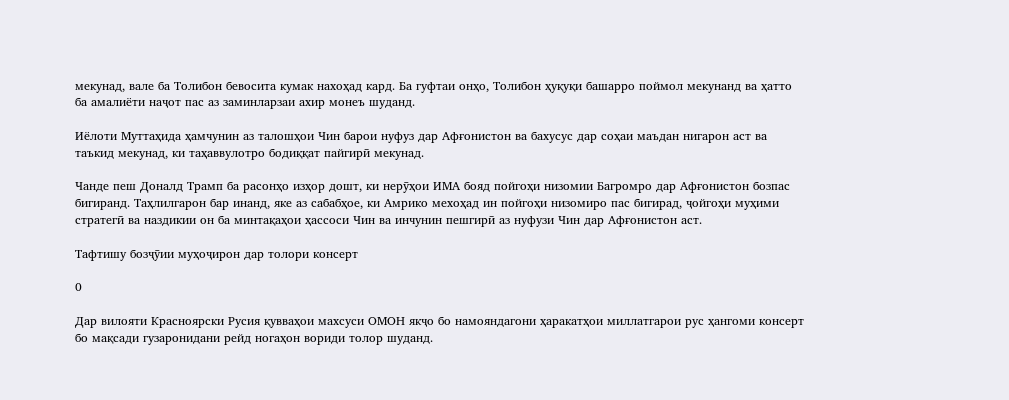мекунад, вале ба Толибон бевосита кумак нахоҳад кард. Ба гуфтаи онҳо, Толибон ҳуқуқи башарро поймол мекунанд ва ҳатто ба амалиёти наҷот пас аз заминларзаи ахир монеъ шуданд.

Иёлоти Муттаҳида ҳамчунин аз талошҳои Чин барои нуфуз дар Афғонистон ва бахусус дар соҳаи маъдан нигарон аст ва таъкид мекунад, ки таҳаввулотро бодиққат пайгирӣ мекунад.

Чанде пеш Доналд Трамп ба расонҳо изҳор дошт, ки нерӯҳои ИМА бояд пойгоҳи низомии Багромро дар Афғонистон бозпас бигиранд. Таҳлилгарон бар инанд, яке аз сабабҳое, ки Амрико мехоҳад ин пойгоҳи низомиро пас бигирад, ҷойгоҳи муҳими стратегӣ ва наздикии он ба минтақаҳои ҳассоси Чин ва инчунин пешгирӣ аз нуфузи Чин дар Афғонистон аст.

Тафтишу бозҷӯии муҳоҷирон дар толори консерт

0

Дар вилояти Красноярски Русия қувваҳои махсуси ОМОН якҷо бо намояндагони ҳаракатҳои миллатгарои рус ҳангоми консерт бо мақсади гузаронидани рейд ногаҳон вориди толор шуданд.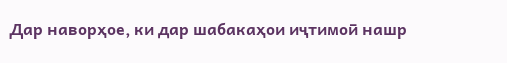Дар наворҳое, ки дар шабакаҳои иҷтимоӣ нашр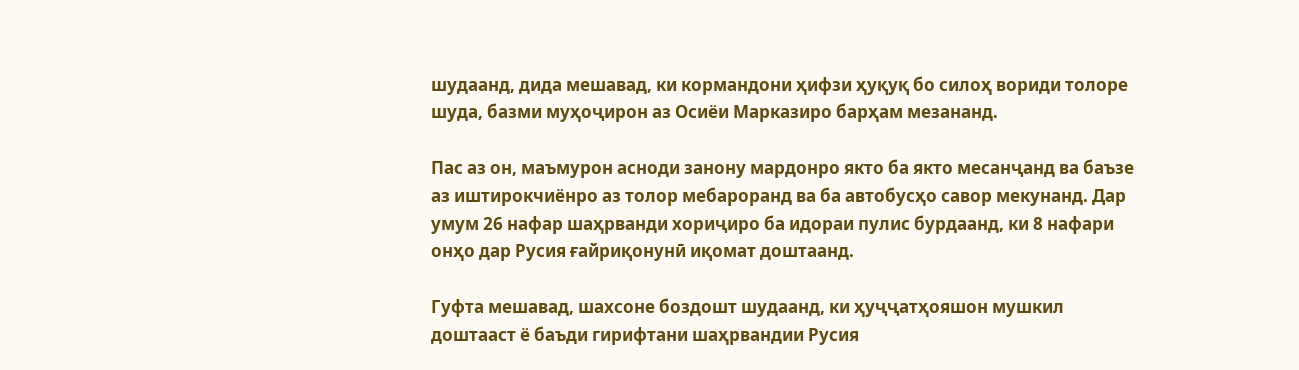шудаанд, дида мешавад, ки кормандони ҳифзи ҳуқуқ бо силоҳ вориди толоре шуда, базми муҳоҷирон аз Осиёи Марказиро барҳам мезананд.

Пас аз он, маъмурон асноди занону мардонро якто ба якто месанҷанд ва баъзе аз иштирокчиёнро аз толор мебароранд ва ба автобусҳо савор мекунанд. Дар умум 26 нафар шаҳрванди хориҷиро ба идораи пулис бурдаанд, ки 8 нафари онҳо дар Русия ғайриқонунӣ иқомат доштаанд.

Гуфта мешавад, шахсоне боздошт шудаанд, ки ҳуҷҷатҳояшон мушкил доштааст ё баъди гирифтани шаҳрвандии Русия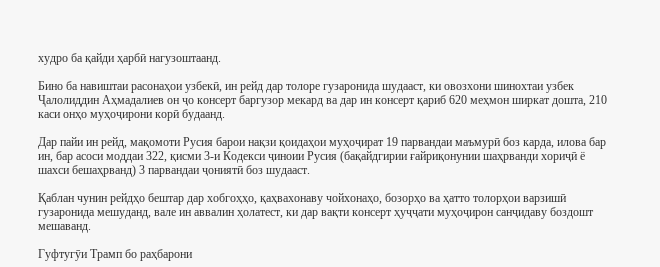худро ба қайди ҳарбӣ нагузоштаанд.

Бино ба навиштаи расонаҳои узбекӣ, ин рейд дар толоре гузаронида шудааст, ки овозхони шинохтаи узбек Ҷалолиддин Аҳмадалиев он ҷо консерт баргузор мекард ва дар ин консерт қариб 620 меҳмон ширкат дошта, 210 каси онҳо муҳоҷирони корӣ будаанд.

Дар пайи ин рейд, мақомоти Русия барои нақзи қоидаҳои муҳоҷират 19 парвандаи маъмурӣ боз карда, илова бар ин, бар асоси моддаи 322, қисми 3-и Кодекси ҷиноии Русия (бақайдгирии ғайриқонунии шаҳрванди хориҷӣ ё шахси бешаҳрванд) 3 парвандаи ҷониятӣ боз шудааст.

Қаблан чунин рейдҳо бештар дар хобгоҳҳо, қаҳвахонаву чойхонаҳо, бозорҳо ва ҳатто толорҳои варзишӣ гузаронида мешуданд, вале ин аввалин ҳолатест, ки дар вақти консерт ҳуҷҷати муҳоҷирон санҷидаву боздошт мешаванд.

Гуфтугӯи Трамп бо раҳбарони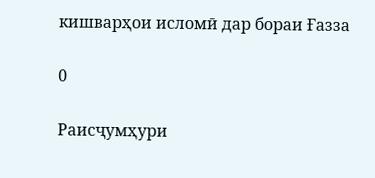кишварҳои исломӣ дар бораи Ғазза

0

Раисҷумҳури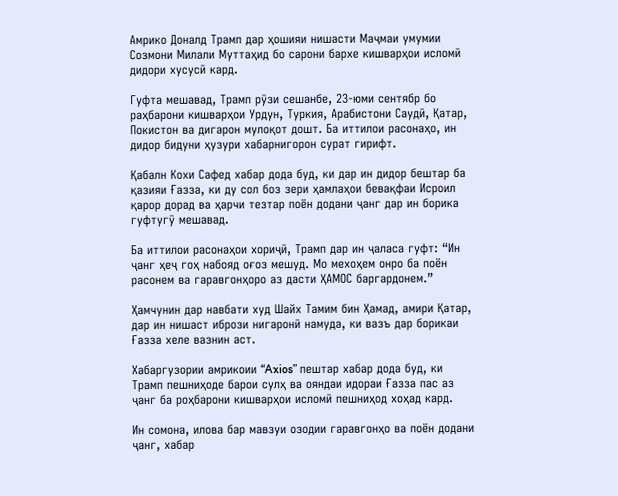Амрико Доналд Трамп дар ҳошияи нишасти Маҷмаи умумии Созмони Милали Муттаҳид бо сарони бархе кишварҳои исломӣ дидори хусусӣ кард.

Гуфта мешавад, Трамп рӯзи сешанбе, 23-юми сентябр бо раҳбарони кишварҳои Урдун, Туркия, Арабистони Саудӣ, Қатар, Покистон ва дигарон мулоқот дошт. Ба иттилои расонаҳо, ин дидор бидуни ҳузури хабарнигорон сурат гирифт.

Қабалн Кохи Сафед хабар дода буд, ки дар ин дидор бештар ба қазияи Ғазза, ки ду сол боз зери ҳамлаҳои бевақфаи Исроил қарор дорад ва ҳарчи тезтар поён додани ҷанг дар ин борика гуфтугӯ мешавад.

Ба иттилои расонаҳои хориҷӣ, Трамп дар ин ҷаласа гуфт: “Ин ҷанг ҳеҷ гоҳ набояд оғоз мешуд. Мо мехоҳем онро ба поён расонем ва гаравгонҳоро аз дасти ҲАМОС баргардонем.”

Ҳамчунин дар навбати худ Шайх Тамим бин Ҳамад, амири Қатар, дар ин нишаст ибрози нигаронӣ намуда, ки вазъ дар борикаи Ғазза хеле вазнин аст.

Хабаргузории амрикоии “Axios” пештар хабар дода буд, ки Трамп пешниҳоде барои сулҳ ва ояндаи идораи Ғазза пас аз ҷанг ба роҳбарони кишварҳои исломӣ пешниҳод хоҳад кард.

Ин сомона, илова бар мавзуи озодии гаравгонҳо ва поён додани ҷанг, хабар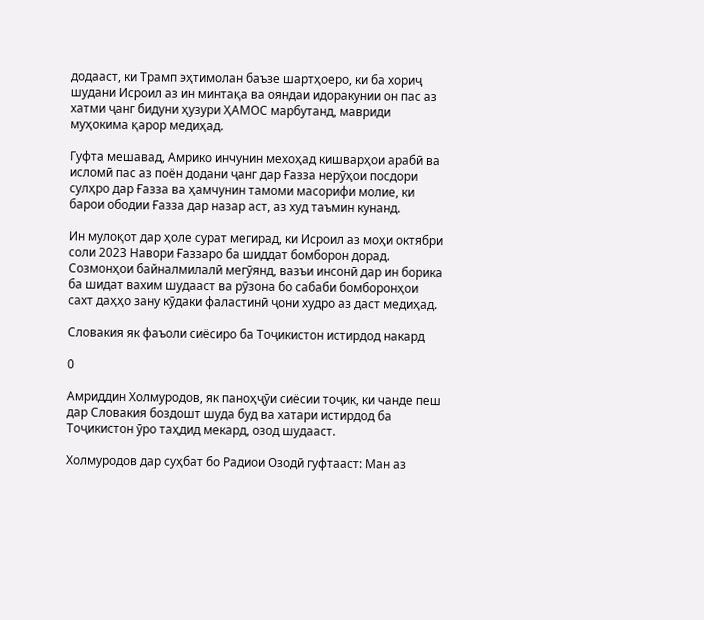додааст, ки Трамп эҳтимолан баъзе шартҳоеро, ки ба хориҷ шудани Исроил аз ин минтақа ва ояндаи идоракунии он пас аз хатми ҷанг бидуни ҳузури ҲАМОС марбутанд, мавриди муҳокима қарор медиҳад.

Гуфта мешавад, Амрико инчунин мехоҳад кишварҳои арабӣ ва исломӣ пас аз поён додани ҷанг дар Ғазза нерӯҳои посдори сулҳро дар Ғазза ва ҳамчунин тамоми масорифи молие, ки барои ободии Ғазза дар назар аст, аз худ таъмин кунанд.

Ин мулоқот дар ҳоле сурат мегирад, ки Исроил аз моҳи октябри соли 2023 Навори Ғаззаро ба шиддат бомборон дорад. Созмонҳои байналмилалӣ мегӯянд, вазъи инсонӣ дар ин борика ба шидат вахим шудааст ва рӯзона бо сабаби бомборонҳои сахт даҳҳо зану кӯдаки фаластинӣ ҷони худро аз даст медиҳад.

Словакия як фаъоли сиёсиро ба Тоҷикистон истирдод накард

0

Амриддин Холмуродов, як паноҳҷӯи сиёсии тоҷик, ки чанде пеш дар Словакия боздошт шуда буд ва хатари истирдод ба Тоҷикистон ӯро таҳдид мекард, озод шудааст.

Холмуродов дар суҳбат бо Радиои Озодӣ гуфтааст: Ман аз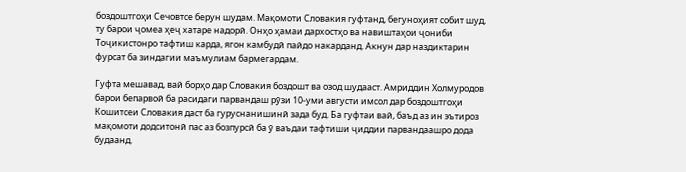боздоштгоҳи Сечовтсе берун шудам. Мақомоти Словакия гуфтанд, бегуноҳият собит шуд, ту барои ҷомеа ҳеҷ хатаре надорӣ. Онҳо ҳамаи дархостҳо ва навиштаҳои ҷониби Тоҷикистонро тафтиш карда, ягон камбудӣ пайдо накарданд. Акнун дар наздиктарин фурсат ба зиндагии маъмулиам бармегардам.

Гуфта мешавад, вай борҳо дар Словакия боздошт ва озод шудааст. Амриддин Холмуродов барои бепарвоӣ ба расидаги парвандаш рӯзи 10-уми августи имсол дар боздоштгоҳи Кошитсеи Словакия даст ба гуруснанишинӣ зада буд. Ба гуфтаи вай, баъд аз ин эътироз мақомоти додситонӣ пас аз бозпурсӣ ба ӯ ваъдаи тафтиши ҷиддии парвандаашро дода будаанд.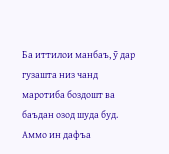Ба иттилои манбаъ, ӯ дар гузашта низ чанд маротиба боздошт ва баъдан озод шуда буд. Аммо ин дафъа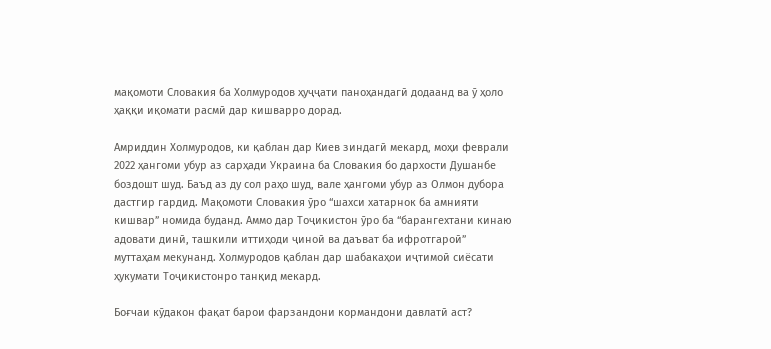мақомоти Словакия ба Холмуродов ҳуҷҷати паноҳандагӣ додаанд ва ӯ ҳоло ҳаққи иқомати расмӣ дар кишварро дорад.

Амриддин Холмуродов, ки қаблан дар Киев зиндагӣ мекард, моҳи феврали 2022 ҳангоми убур аз сарҳади Украина ба Словакия бо дархости Душанбе боздошт шуд. Баъд аз ду сол раҳо шуд, вале ҳангоми убур аз Олмон дубора дастгир гардид. Мақомоти Словакия ӯро “шахси хатарнок ба амнияти кишвар” номида буданд. Аммо дар Тоҷикистон ӯро ба “барангехтани кинаю адовати динӣ, ташкили иттиҳоди ҷиноӣ ва даъват ба ифротгароӣ” муттаҳам мекунанд. Холмуродов қаблан дар шабакаҳои иҷтимоӣ сиёсати ҳукумати Тоҷикистонро танқид мекард.

Боғчаи кӯдакон фақат барои фарзандони кормандони давлатӣ аст?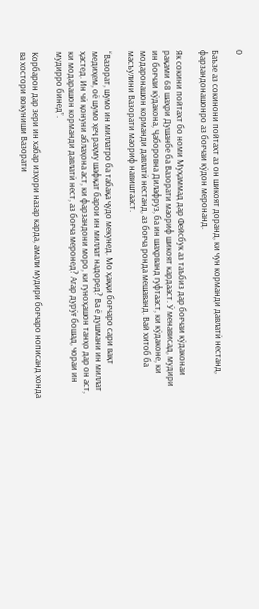0

Баъзе аз сокинони пойтахт аз он шикоят доранд, ки чун корманди давлатӣ нестанд, фарзандонашонро аз боғчаи кӯдон меронанд.

Як сокини пойтахт бо номи Муҳаммад дар Фейсбук аз таъбиз дар боғчаи кӯдаконаи рақами 68 шаҳри Душанбе ба Вазорати маориф шикоят кардааст. Ӯ менависад, мудири ин боғчаи кӯдакона, Ҷаборовна Дилафруз, ба ин шаҳрванд гуфтааст, ки кӯдаконе, ки модаронашон корманди давлатӣ нестанд, аз боғча ронда мешаванд. Вай хитоб ба масъулини Вазорати маориф навиштааст.

“Вазорат, шумо ин миллатро ба табақа ҷудо мекунед. Мо ҳаққи боғчаро сари вақт медиҳем, оё шумо ҳеҷ раҳму шафқат барои ин миллат надоред? Ва ё душмани ин миллат ҳастед. Ин чӣ қонуни аблаҳона аст, ки фарзандони моро, ки гуноҳашон танҳо дар он аст, ки модарашон корманди давлатӣ нест, аз боғча меронед? Агар дурӯғ бошад, чораи ин мудирро бинед”.

Корбарон дар зери ин хабар изҳори назар карда, амали мудири боғчаро нописанд хонда ва хостори вокуниши Вазорати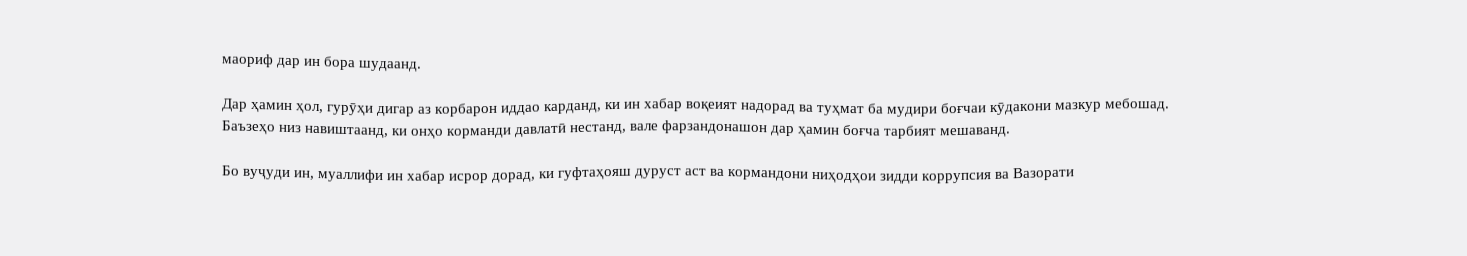маориф дар ин бора шудаанд.

Дар ҳамин ҳол, гурӯҳи дигар аз корбарон иддао карданд, ки ин хабар воқеият надорад ва туҳмат ба мудири боғчаи кӯдакони мазкур мебошад. Баъзеҳо низ навиштаанд, ки онҳо корманди давлатӣ нестанд, вале фарзандонашон дар ҳамин боғча тарбият мешаванд.

Бо вуҷуди ин, муаллифи ин хабар исрор дорад, ки гуфтаҳояш дуруст аст ва кормандони ниҳодҳои зидди коррупсия ва Вазорати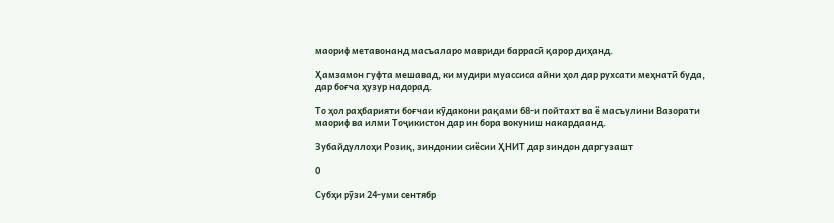маориф метавонанд масъаларо мавриди баррасӣ қарор диҳанд.

Ҳамзамон гуфта мешавад, ки мудири муассиса айни ҳол дар рухсати меҳнатӣ буда, дар боғча ҳузур надорад.

То ҳол раҳбарияти боғчаи кӯдакони рақами 68-и пойтахт ва ё масъулини Вазорати маориф ва илми Тоҷикистон дар ин бора вокуниш накардаанд.

Зубайдуллоҳи Розиқ, зиндонии сиёсии ҲНИТ дар зиндон даргузашт

0

Субҳи рӯзи 24-уми сентябр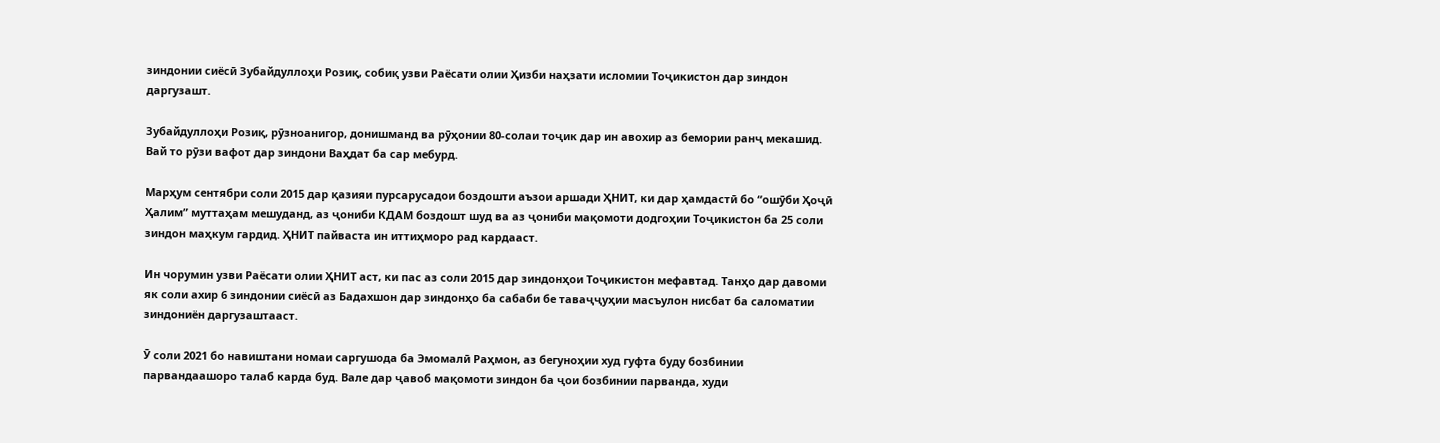зиндонии сиёсӣ Зубайдуллоҳи Розиқ, собиқ узви Раёсати олии Ҳизби наҳзати исломии Тоҷикистон дар зиндон даргузашт.

Зубайдуллоҳи Розиқ, рӯзноанигор, донишманд ва рӯҳонии 80-солаи тоҷик дар ин авохир аз бемории ранҷ мекашид. Вай то рӯзи вафот дар зиндони Ваҳдат ба сар мебурд.

Марҳум сентябри соли 2015 дар қазияи пурсарусадои боздошти аъзои аршади ҲНИТ, ки дар ҳамдастӣ бо “ошӯби Ҳоҷӣ Ҳалим” муттаҳам мешуданд, аз ҷониби КДАМ боздошт шуд ва аз ҷониби мақомоти додгоҳии Тоҷикистон ба 25 соли зиндон маҳкум гардид. ҲНИТ пайваста ин иттиҳморо рад кардааст.

Ин чорумин узви Раёсати олии ҲНИТ аст, ки пас аз соли 2015 дар зиндонҳои Тоҷикистон мефавтад. Танҳо дар давоми як соли ахир 6 зиндонии сиёсӣ аз Бадахшон дар зиндонҳо ба сабаби бе таваҷҷуҳии масъулон нисбат ба саломатии зиндониён даргузаштааст.

Ӯ соли 2021 бо навиштани номаи саргушода ба Эмомалӣ Раҳмон, аз бегуноҳии худ гуфта буду бозбинии парвандаашоро талаб карда буд. Вале дар ҷавоб мақомоти зиндон ба ҷои бозбинии парванда, худи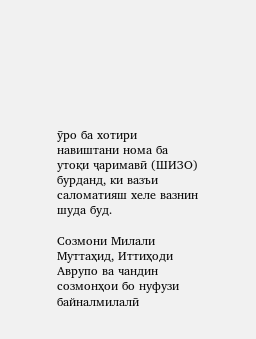ӯро ба хотири навиштани нома ба утоқи ҷаримавӣ (ШИЗО) бурданд, ки вазъи саломатияш хеле вазнин шуда буд.

Созмони Милали Муттаҳид, Иттиҳоди Аврупо ва чандин созмонҳои бо нуфузи байналмилалӣ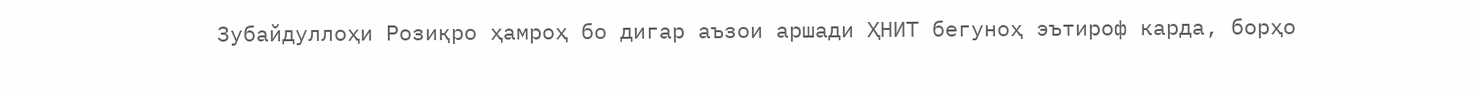Зубайдуллоҳи Розиқро ҳамроҳ бо дигар аъзои аршади ҲНИТ бегуноҳ эътироф карда, борҳо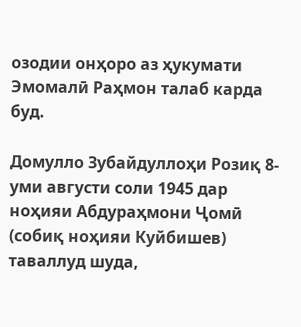озодии онҳоро аз ҳукумати Эмомалӣ Раҳмон талаб карда буд.

Домулло Зубайдуллоҳи Розиқ 8-уми августи соли 1945 дар ноҳияи Абдураҳмони Ҷомӣ (собиқ ноҳияи Куйбишев) таваллуд шуда,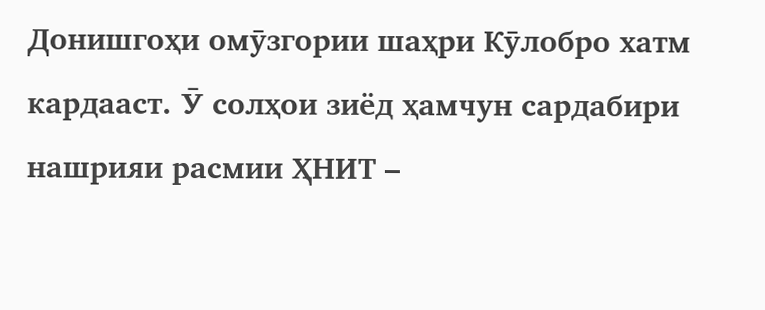Донишгоҳи омӯзгории шаҳри Кӯлобро хатм кардааст. Ӯ солҳои зиёд ҳамчун сардабири нашрияи расмии ҲНИТ –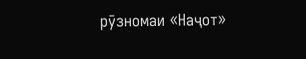рӯзномаи «Наҷот»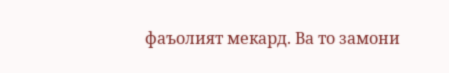фаъолият мекард. Ва то замони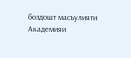боздошт масъулияти Академияи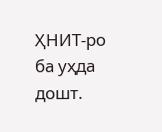ҲНИТ-ро ба уҳда дошт.